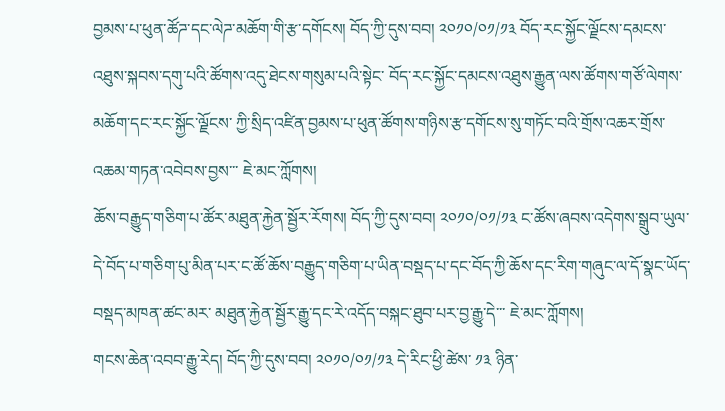བྱམས་པ་ཕུན་ཚོཌ་དང་ལེཌ་མཆོག་གི་རྩ་དགོངས། བོད་ཀྱི་དུས་བབ། ༢༠༡༠/༠༡/༡༣ བོད་རང་སྐྱོང་ལྗོངས་དམངས་འཐུས་སྐབས་དགུ་པའི་ཚོགས་འདུ་ཐེངས་གསུམ་པའི་སྟེང་ བོད་རང་སྐྱོང་དམངས་འཐུས་རྒྱུན་ལས་ཚོགས་གཙོ་ལེགས་མཆོག་དང་རང་སྐྱོང་ལྗོངས་ ཀྱི་སྲིད་འཛིན་བྱམས་པ་ཕུན་ཚོགས་གཉིས་རྩ་དགོངས་སུ་གཏོང་བའི་གྲོས་འཆར་གྲོས་ འཆམ་གཏན་འབེབས་བྱས་་་ ཇེ་མང་ཀློགས།
ཆོས་བརྒྱུད་གཅིག་པ་ཚོར་མཐུན་རྐྱེན་སྦྱོར་རོགས། བོད་ཀྱི་དུས་བབ། ༢༠༡༠/༠༡/༡༣ ང་ཚོས་ཞབས་འདེགས་སྒྲུབ་ཡུལ་དེ་བོད་པ་གཅིག་པུ་མིན་པར་ང་ཚོ་ཆོས་བརྒྱུད་གཅིག་པ་ཡིན་བསྡད་པ་དང་བོད་ཀྱི་ཆོས་དང་རིག་གཞུང་ལ་དོ་སྣང་ཡོད་བསྡད་མཁན་ཚང་མར་ མཐུན་རྐྱེན་སྦྱོར་རྒྱུ་དང་རེ་འདོད་བསྐང་ཐུབ་པར་བྱ་རྒྱུ་དེ་་་ ཇེ་མང་ཀློགས།
གངས་ཆེན་འབབ་རྒྱུ་རེད། བོད་ཀྱི་དུས་བབ། ༢༠༡༠/༠༡/༡༣ དེ་རིང་ཕྱི་ཚེས་ ༡༣ ཉིན་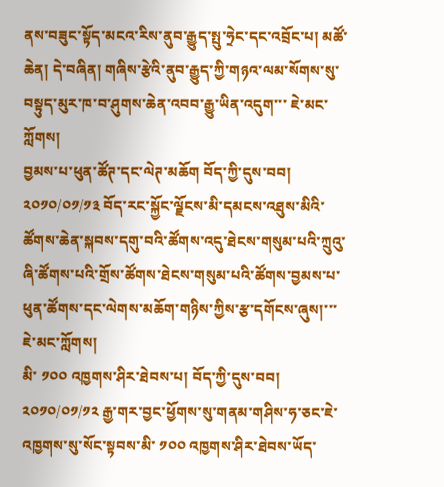ནས་བཟུང་སྟོད་མངའ་རིས་ནུབ་རྒྱུད་སྤུ་ཧྲེང་དང་འབྲོང་པ། མཚོ་ཆེན། དེ་བཞིན། གཞིས་རྩེའི་ནུབ་རྒྱུད་ཀྱི་གཉའ་ལམ་སོགས་སུ་བསྟུད་མུར་ཁ་བ་ཤུགས་ཆེན་འབབ་རྒྱུ་ཡིན་འདུག་་་ ཇེ་མང་ཀློགས།
བྱམས་པ་ཕུན་ཚོཊ་དང་ལེཊ་མཆོག བོད་ཀྱི་དུས་བབ། ༢༠༡༠/༠༡/༡༣ བོད་རང་སྐྱོང་ལྗོངས་མི་དམངས་འཐུས་མིའི་ཚོགས་ཆེན་སྐབས་དགུ་བའི་ཚོགས་འདུ་ཐེངས་གསུམ་པའི་ཀྲུའུ་ཞི་ཚོགས་པའི་གྲོས་ཚོགས་ཐེངས་གསུམ་པའི་ཚོགས་བྱམས་པ་ཕུན་ཚོགས་དང་ལེགས་མཆོག་གཉིས་ཀྱིས་རྩ་དགོངས་ཞུས།་་་ ཇེ་མང་ཀློགས།
མི་ ༡༠༠ འཁྱགས་ཤིར་ཐེབས་པ། བོད་ཀྱི་དུས་བབ། ༢༠༡༠/༠༡/༡༢ རྒྱ་གར་བྱང་ཕྱོགས་སུ་གནམ་གཤིས་ཧ་ཅང་ཇེ་འཁྱགས་སུ་སོང་སྟབས་མི་ ༡༠༠ འཁྱགས་ཤིར་ཐེབས་ཡོད་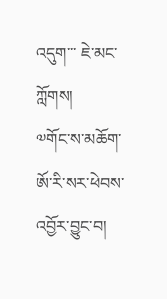འདུག་་་ ཇེ་མང་ཀློགས།
༧གོང་ས་མཆོག་ཨོ་རི་སར་ཕེབས་འབྱོར་བྱུང་བ།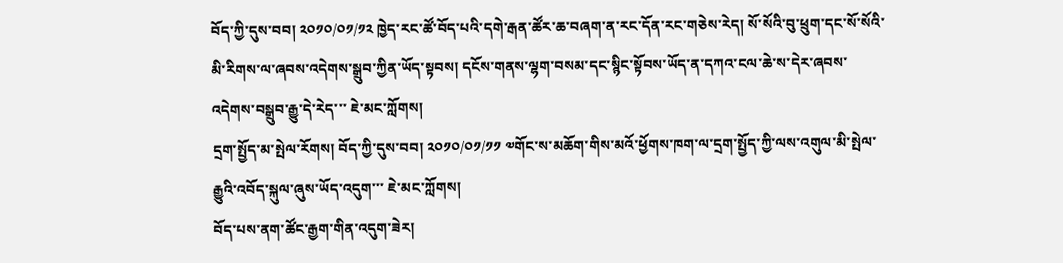བོད་ཀྱི་དུས་བབ། ༢༠༡༠/༠༡/༡༢ ཁྱེད་རང་ཚོ་བོད་པའི་དགེ་རྒན་ཚོར་ཆ་བཞག་ན་རང་དོན་རང་གཅེས་རེད། སོ་སོའི་བུ་ཕྲུག་དང་སོ་སོའི་མི་རིགས་ལ་ཞབས་འདེགས་སྒྲུབ་ཀྱིན་ཡོད་སྟབས། དངོས་གནས་ལྷག་བསམ་དང་སྙིང་སྟོབས་ཡོད་ན་དཀའ་ངལ་ཆེ་ས་དེར་ཞབས་འདེགས་བསྒྲུབ་རྒྱུ་དེ་རེད་་་ ཇེ་མང་ཀློགས།
དྲག་སྤྱོད་མ་སྤེལ་རོགས། བོད་ཀྱི་དུས་བབ། ༢༠༡༠/༠༡/༡༡ ༧གོང་ས་མཆོག་གིས་མའོ་ཕྱོགས་ཁག་ལ་དྲག་སྤྱོད་ཀྱི་ལས་འགུལ་མི་སྤེལ་རྒྱུའི་འབོད་སྐུལ་ཞུས་ཡོད་འདུག་་་ ཇེ་མང་ཀློགས།
བོད་པས་ནག་ཚོང་རྒྱག་གིན་འདུག་ཟེར།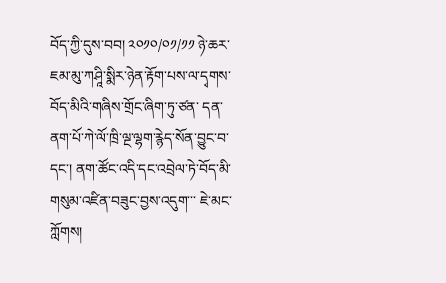བོད་ཀྱི་དུས་བབ། ༢༠༡༠/༠༡/༡༡ ཉེ་ཆར་ཇམ་མུ་ཀཤཱི་སྨིར་ཉེན་རྟོག་པས་ལ་དྭགས་བོད་མིའི་གཞིས་གྲོང་ཞིག་ཏུ་ཙན་ དན་ནག་པོ་ཀེ་ལོ་ཁྲི་ལྔ་ལྷག་རྙེད་སོན་བྱུང་བ་དང་། ནག་ཚོང་འདི་དང་འབྲེལ་ཏེ་བོད་མི་གསུམ་འཛིན་བཟུང་བྱས་འདུག་་་ ཇེ་མང་ཀློགས།